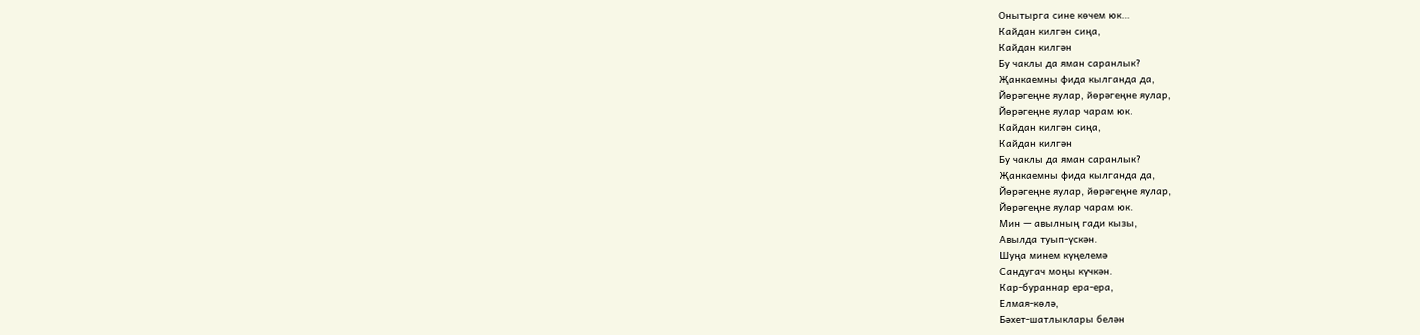Онытырга сине көчем юк…
Кайдан килгән сиңа,
Кайдан килгән
Бу чаклы да яман саранлык?
Җанкаемны фида кылганда да,
Йөрәгеңне яулар, йөрәгеңне яулар,
Йөрәгеңне яулар чарам юк.
Кайдан килгән сиңа,
Кайдан килгән
Бу чаклы да яман саранлык?
Җанкаемны фида кылганда да,
Йөрәгеңне яулар, йөрәгеңне яулар,
Йөрәгеңне яулар чарам юк.
Мин — авылның гади кызы,
Авылда туып-үскән.
Шуңа минем күңелемә
Сандугач моңы күчкән.
Кар-бураннар ера-ера,
Елмая-көлә,
Бәхет-шатлыклары белән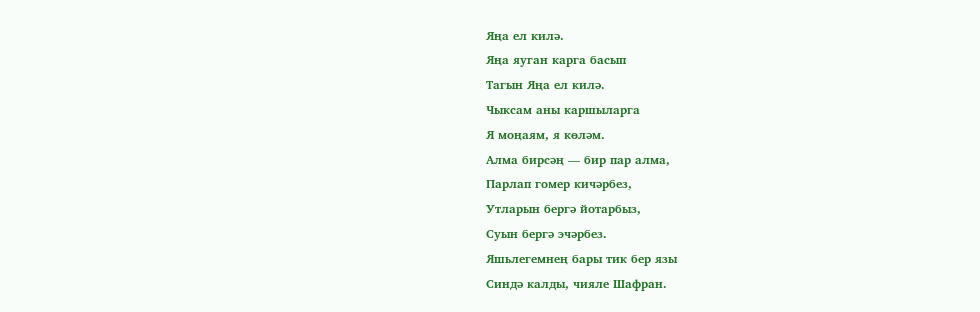Яңа ел килә.
Яңа яуган карга басып
Тагын Яңа ел килә.
Чыксам аны каршыларга
Я моңаям, я көләм.
Алма бирсәң — бир пар алма,
Парлап гомер кичәрбез,
Утларын бергә йотарбыз,
Суын бергә эчәрбез.
Яшьлегемнең бары тик бер язы
Синдә калды, чияле Шафран.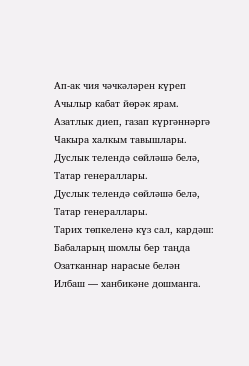Ап-ак чия чәчкәләрен күреп
Ачылыр кабат йөрәк ярам.
Азатлык диеп, газап күргәннәргә
Чакыра халкым тавышлары.
Дуслык телендә сөйләшә белә,
Татар генераллары.
Дуслык телендә сөйләшә белә,
Татар генераллары.
Тарих төпкеленә күз сал, кардәш:
Бабаларың шомлы бер таңда
Озатканнар нарасые белән
Илбаш — ханбикәне дошманга.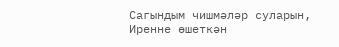Сагындым чишмәләр суларын,
Иренне өшеткән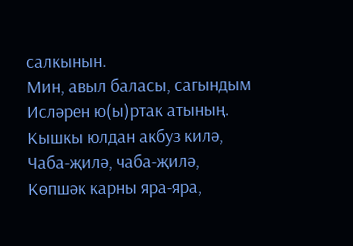салкынын.
Мин, авыл баласы, сагындым
Исләрен ю(ы)ртак атының.
Кышкы юлдан акбуз килә,
Чаба-җилә, чаба-җилә,
Көпшәк карны яра-яра,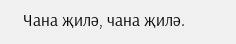Чана җилә, чана җилә.